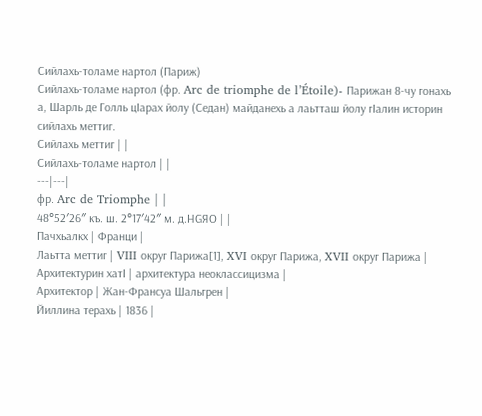Сийлахь-толаме нартол (Париж)
Сийлахь-толаме нартол (фр. Arc de triomphe de l’Étoile)- Парижан 8-чу гонахь а, Шарль де Голль цӀарах йолу (Седан) майданехь а лаьтташ йолу гӀалин историн сийлахь меттиг.
Сийлахь меттиг | |
Сийлахь-толаме нартол | |
---|---|
фр. Arc de Triomphe | |
48°52′26″ къ. ш. 2°17′42″ м. д.HGЯO | |
Пачхьалкх | Франци |
Лаьтта меттиг | VIII округ Парижа[1], XVI округ Парижа, XVII округ Парижа |
Архитектурин хатӀ | архитектура неоклассицизма |
Архитектор | Жан-Франсуа Шальгрен |
Йиллина терахь | 1836 |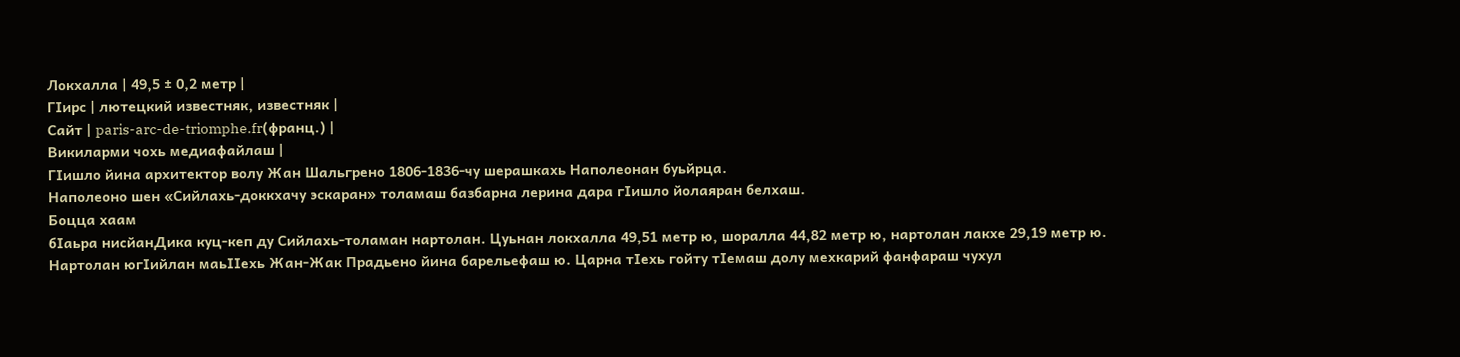Локхалла | 49,5 ± 0,2 метр |
ГӀирс | лютецкий известняк, известняк |
Сайт | paris-arc-de-triomphe.fr(франц.) |
Викиларми чохь медиафайлаш |
ГӀишло йина архитектор волу Жан Шальгрено 1806-1836-чу шерашкахь Наполеонан буьйрца.
Наполеоно шен «Сийлахь-доккхачу эскаран» толамаш базбарна лерина дара гӀишло йолаяран белхаш.
Боцца хаам
бӀаьра нисйанДика куц-кеп ду Сийлахь-толаман нартолан. Цуьнан локхалла 49,51 метр ю, шоралла 44,82 метр ю, нартолан лакхе 29,19 метр ю.
Нартолан югӀийлан маьӀӀехь Жан-Жак Прадьено йина барельефаш ю. Царна тӀехь гойту тӀемаш долу мехкарий фанфараш чухул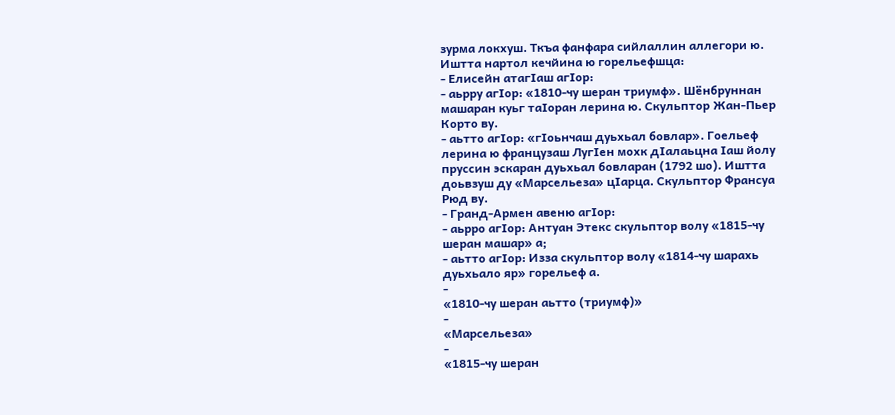зурма локхуш. Ткъа фанфара сийлаллин аллегори ю.
Иштта нартол кечйина ю горельефшца:
- Елисейн атагӀаш агӀор:
- аьрру aгӀop: «1810-чу шеран триумф». Шёнбруннан машаран куьг таӀоран лерина ю. Скульптор Жан-Пьер Корто ву.
- аьтто агӀор: «гӀоьнчаш дуьхьал бовлар». Гоельеф лерина ю французаш ЛугӀен мохк дӀалаьцна Ӏаш йолу пруссин эскаран дуьхьал бовларан (1792 шо). Иштта доьвзуш ду «Марсельеза» цӀарца. Скульптор Франсуа Рюд ву.
- Гранд-Армен авеню агӀор:
- аьрро агӀор: Антуан Этекс скульптор волу «1815-чу шеран машар» а;
- аьтто агӀор: Изза скульптор волу «1814-чу шарахь дуьхьало яр» горельеф а.
-
«1810-чу шеран аьтто (триумф)»
-
«Марсельеза»
-
«1815-чу шеран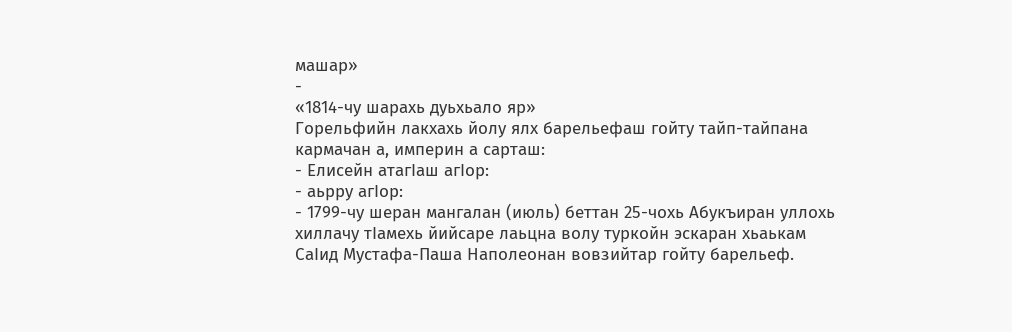машар»
-
«1814-чу шарахь дуьхьало яр»
Горельфийн лакхахь йолу ялх барельефаш гойту тайп-тайпана кармачан а, империн а сарташ:
- Елисейн атагӀаш агӀор:
- аьрру агӀор:
- 1799-чу шеран мангалан (июль) беттан 25-чохь Абукъиран уллохь хиллачу тӀамехь йийсаре лаьцна волу туркойн эскаран хьаькам СаӀид Мустафа-Паша Наполеонан вовзийтар гойту барельеф.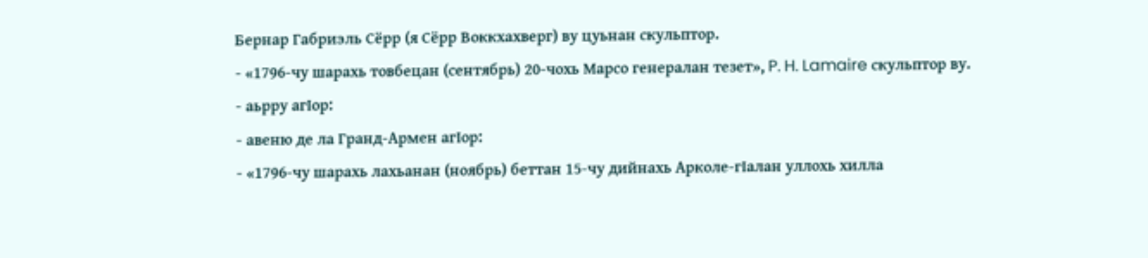Бернар Габриэль Сёрр (я Сёрр Воккхахверг) ву цуьнан скульптор.
- «1796-чу шарахь товбецан (сентябрь) 20-чохь Марсо генералан тезет», P. H. Lamaire скульптор ву.
- аьрру агӀор:
- авеню де ла Гранд-Армен агӀор:
- «1796-чу шарахь лахьанан (ноябрь) беттан 15-чу дийнахь Арколе-гӀалан уллохь хилла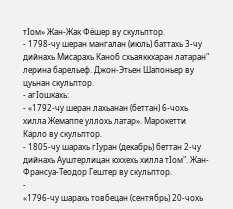тӀом» Жан-Жак Фёшер ву скульптор.
- 1798-чу шеран мангалан (июль) баттахь 3-чу дийнахь Мисарахь Каноб схьаяккхаран латаран" лерина барельеф. Джон-Этьен Шапоньер ву цуьнан скульптор.
- агӀошкахь:
- «1792-чу шеран лахьанан (беттан) 6-чохь хилла Жемаппе уллохь латар». Марокетти Карло ву скульптор.
- 1805-чу шарахь гӀуран (декабрь) беттан 2-чу дийнахь Ауштерлицан юххехь хилла тӀом". Жан-Франсуа-Теодор Гештер ву скульптор.
-
«1796-чу шарахь товбецан (сентябрь) 20-чохь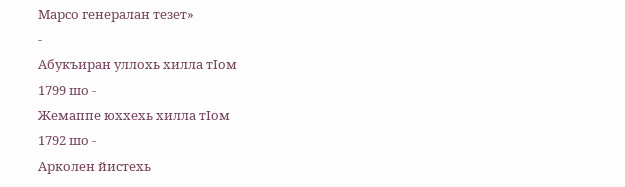Марсо генералан тезет»
-
Абукъиран уллохь хилла тIом
1799 шо -
Жемаппе юххехь хилла тIом
1792 шо -
Арколен йистехь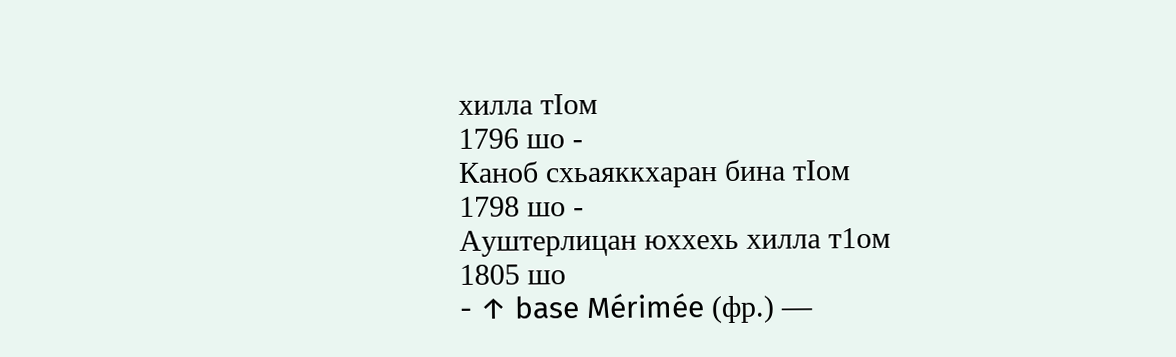хилла тIом
1796 шо -
Каноб схьаяккхаран бина тIом
1798 шо -
Ауштерлицан юххехь хилла т1ом
1805 шо
- ↑ base Mérimée (фр.) —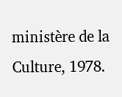ministère de la Culture, 1978.